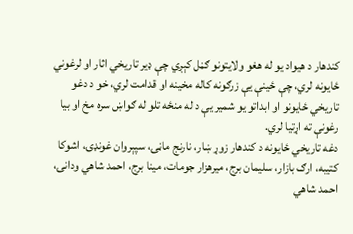کندهار د هیواد یو له هغو ولایتونو ګڼل کېږي چې ډیر تاریخي اثار او لرغوني ځایونه لري، چې ځینې یې زرګونه کاله مخینه او قدامت لري، خو د دغو تاریخي ځایونو او ابداتو یو شمیر یې د له منځه تلو له ګواښ سره مخ او بیا رغونې ته اړتیا لري.
دغه تاریخي ځایونه د کندهار زوړ ښار، نارنج ماڼۍ، سپېروان غونډۍ، اشوکا کتيبه، ارګ بازار، سليمان برج، میرهزار جومات، مينا برج، احمد شاهي ودانۍ، احمد شاهي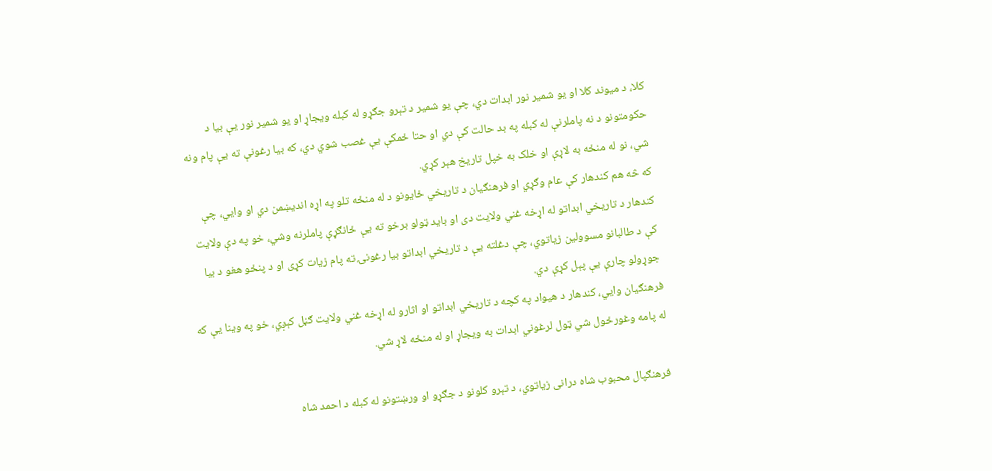کلا، د ميوند کلا او یو شمیر نور ابدات دي، چې یو شمیر د تېرو جګړو له کبله ویجاړ او یو شمیر نور یې بیا د حکومتونو د نه پاملرنې له کبله په بد حالت کې دي او حتا ځمکې یې غصب شوي دي، که بیا رغونې ته یې پام ونه شي، نو له منځه به لاړې او خلک به خپل تاریخ هېر کړي.
که څه هم کندهار کې عام وګړي او فرهنګیان د تاریخي ځایونو د له منځه تلو په اړه اندیښمن دي او وایي، چې کندهار د تاریخي ابداتو له اړخه غني ولایت دی او باید ټولو برخو ته یې ځانګړې پاملرنه وشي، خو په دې ولایت کې د طالبانو مسوولین زیاتوي، چې دغلته یې د تاریخي ابداتو بیا رغونۍ ته پام زیات کړی او د پنځو هغو د بیا جوړولو چارې یې پېل کړې دي.
فرهنګيان وايي، کندهار د هيواد په کچه د تاريخي ابداتو او اثارو له اړخه غني ولايت ګڼل کېږي، خو په وينا يې که له پامه وغورځول شي ټول لرغوني ابدات به ويجاړ او له منځه لاړ شي.

فرهنګپال محبوب شاه درانی زیاتوي، د تېرو کلونو د جګړو او ورښتونو له کبله د احمد شاه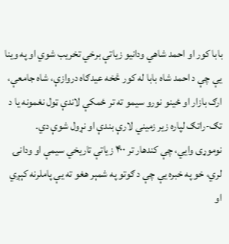بابا کور او احمد شاهي ودانيو زياتې برخي تخريب شوي او په وينا يې چې د احمد شاه بابا له کور څخه عيدګاه دروازې، شاه جامعې، ارګ بازار او ځينو نورو سيمو ته تر ځمکې لاندې ټول نغمونه يا د تګ-راتګ لپاره زير زميني لارې بندې او نړول شوې دي.
نوموړی وایي، چې کندهار تر ۴۰۰ زياتې تاريخي سيمې او ودانۍ لري، خو په خبره یې چې د ګوتو په شمېر هغو ته يې پاملرنه کېږي او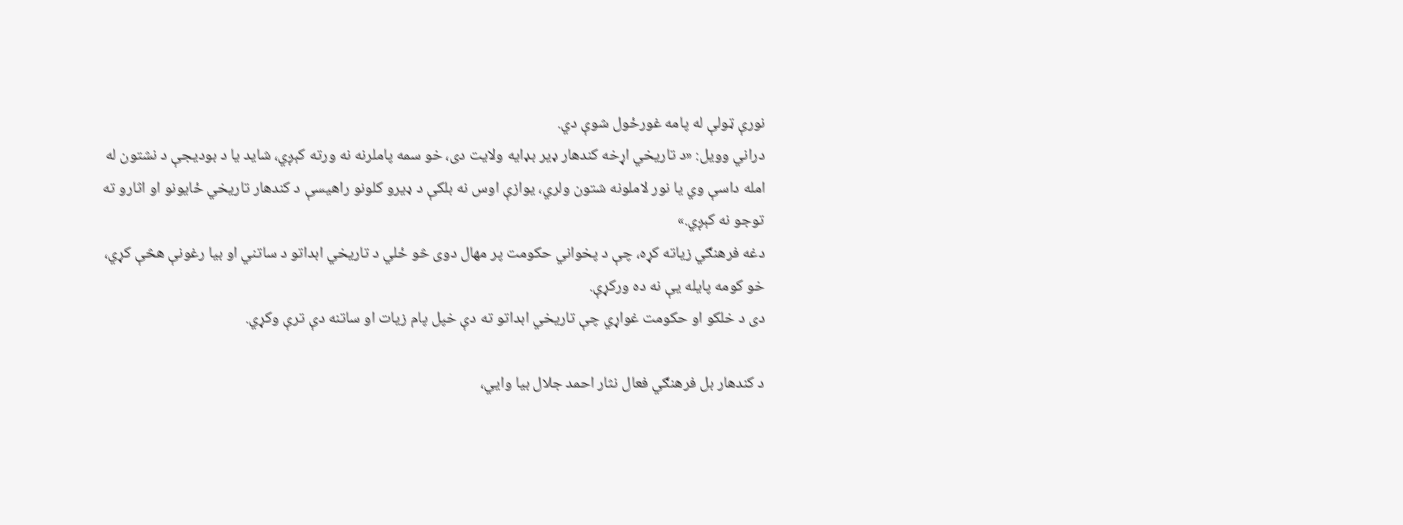نورې ټولې له پامه غورځول شوې دي.
دراني وويل: «د تاريخي اړخه کندهار ډير بډايه ولايت دی، خو سمه پاملرنه نه ورته کېږي، شايد يا د بوديجې د نشتون له امله داسې وي يا نور لاملونه شتون ولري، يوازې اوس نه بلکې د ډيرو کلونو راهيسې د کندهار تاريخي ځايونو او اثارو ته توجو نه کېږي.»
دغه فرهنګي زیاته کړه، چې د پخواني حکومت پر مهال دوی څو ځلي د تاريخي ابداتو د ساتني او بيا رغونې هڅې کړي، خو کومه پايله يې نه ده ورکړې.
دی د خلکو او حکومت غواړي چې تاریخي ابداتو ته دې خپل پام زیات او ساتنه دې ترې وکړي.

د کندهار بل فرهنګي فعال نثار احمد جلال بیا وایي،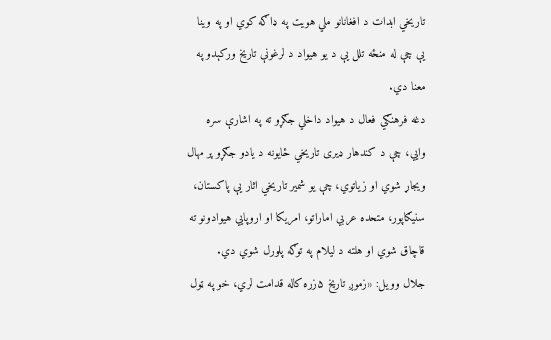تاريخي ابدات د افغانانو ملي هويت په ډاګه کوي او په وينا يې چې له منځه تلل يې د يو هيواد د لرغونې تاریخ ورکېدو په معنا دي.
دغه فرهنګي فعال د هيواد داخلي جګړو ته په اشارې سره وایي، چې د کندهار ډیری تاریخي ځایونه د یادو جګړو پر مهال ویجاړ شوي او زیاتوي، چې یو شمیر تاریخي اثار یې پاکستان، سنیګاپور، متحده عربي اماراتو، امریکا او اروپایي هیوادونو ته قاچاق شوي او هلته د لیلام په توګه پلورل شوي دي.
جلال وویل: «زموږ تاريخ ۵زره کاله قدامت لري، خو په ټول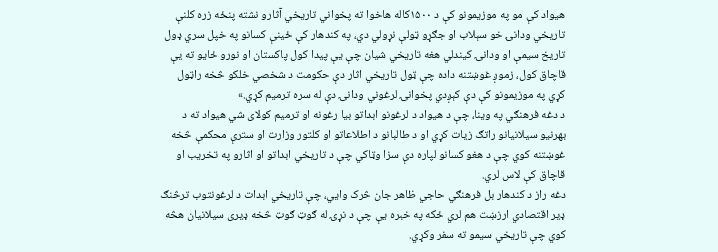هيواد کې مو په موزیمونو کې د ۱۵۰۰کاله هاخوا ته پخواني تاريخي آثارو نشته پنځه زره کلنې تاريخي ودانۍ خو سېلاب او جګړو ټولې نړولي دي، په کندهار کې ځينې کسانو په خپل سري ډول تاريخ سيمې او ودانۍ کيندلي هغه تاريخي شيان چې يې پيدا کول پاکستان او نورو ځايو ته يې قاچاق کول، زموږ غوښتنه داده چې ټول تاريخي اثار دې حکومت د شخصي خلکو څخه راټول کړي په موزيمونو کې دې کېږدي پخوانۍ لرغوني ودانۍ دې له سره ترميم کړي.»
د دغه فرهنګي په وینا، چې د هيواد د لرغونو ابداتو بيا رغونه او ترميم کولای شي هیواد ته د بهرنیو سیلانیانو راتګ زیات کړي او د طالبانو د اطلاعاتو او کلتور وزارت او سترې محکمې څخه غوښتنه کوي چې د هغو کسانو لپاره دې سزا وټاکي چې د تاریخي ابداتو او اثارو په تخریب او قاچاق کې لاس لري.
دغه راز د کندهار بل فرهنګي حاجي ظاهر جان څرک وايي، چې تاريخي ابدات د لرغونتوب ترڅنګ ډير اقتصادي ارزښت هم لري ځکه په خبره يې چې د نړۍ له ګوټ ګوټ څخه ډیری سيلانيان هڅه کوي چې تاریخي سیمو ته سفر وکړي.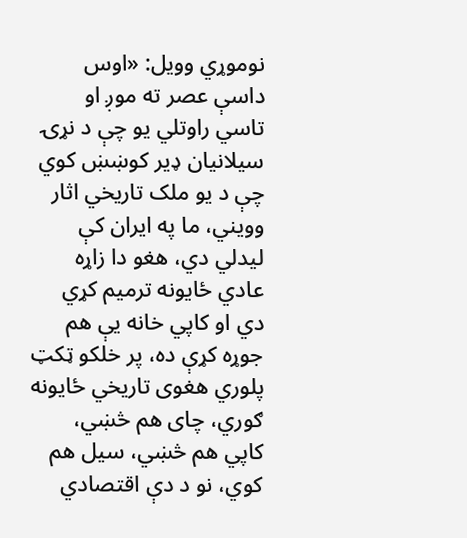نوموړي وويل: «اوس داسې عصر ته موږ او تاسي راوتلي يو چې د نړۍ سيلانيان ډير کوښښ کوي چې د يو ملک تاريخي اثار وويني، ما په ايران کې ليدلي دي، هغو دا زاړه عادي ځايونه ترميم کړي دي او کاپي خانه يې هم جوړه کړې ده، پر خلکو ټکټ پلوري هغوی تاریخي ځایونه ګوري، چای هم څښي، کاپي هم څښي، سيل هم کوي، نو د دې اقتصادي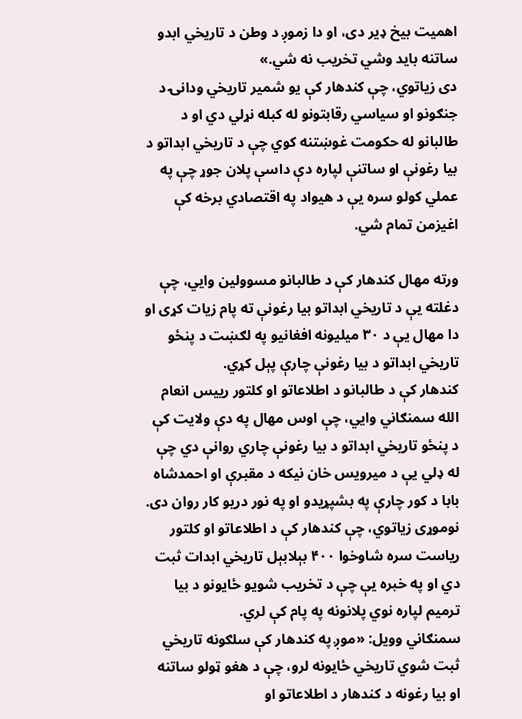اهميت بيخ ډير دی، او دا زموږ د وطن د تاریخي ابدو ساتنه باید وشي تخريب نه شي.»
دی زیاتوي، چې کندهار کې یو شمیر تاریخي ودانۍ د جنګونو او سیاسي رقابتونو له کبله نړلي دي او د طالبانو له حکومت غوښتنه کوي چې د تاریخي ابداتو د بیا رغونې او ساتنې لپاره دې داسې پلان جوړ چې په عملي کولو سره یې د هیواد په اقتصادي برخه کې اغیزمن تمام شي.

ورته مهال کندهار کې د طالبانو مسوولین وایي، چې دغلته یې د تاریخي ابداتو بیا رغونې ته پام زیات کړی او دا مهال یې د ۳۰ میلیونه افغانیو په لګښت د پنځو تاریخي ابداتو د بیا رغونې چارې پېل کړي.
کندهار کې د طالبانو د اطلاعاتو او کلتور ریيس انعام الله سمنګاني وایي، چې اوس مهال په دې ولایت کې د پنځو تاريخي ابداتو د بيا رغونې چاري روانې دي چې له ډلي يې د ميرويس خان نيکه د مقبرې او احمدشاه بابا د کور چارې په بشپړیدو او په نور دریو کار روان دی.
نوموړی زیاتوي، چې کندهار کې د اطلاعاتو او کلتور رياست سره شاوخوا ۴۰۰ بېلابېل تاريخي ابدات ثبت دي او په خبره يې چې د تخريب شويو ځایونو د بيا ترميم لپاره نوي پلانونه په پام کې لري.
سمنګاني وويل: «موږ په کندهار کې سلګونه تاريخي ثبت شوي تاريخي ځايونه لرو، چې د هغو ټولو ساتنه او بیا رغونه د کندهار د اطلاعاتو او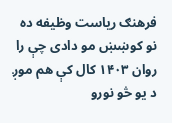فرهنګ رياست وظيفه ده نو کوښښ مو دادی چې را روان ۱۴۰۳ کال کې هم موږ د يو څو نورو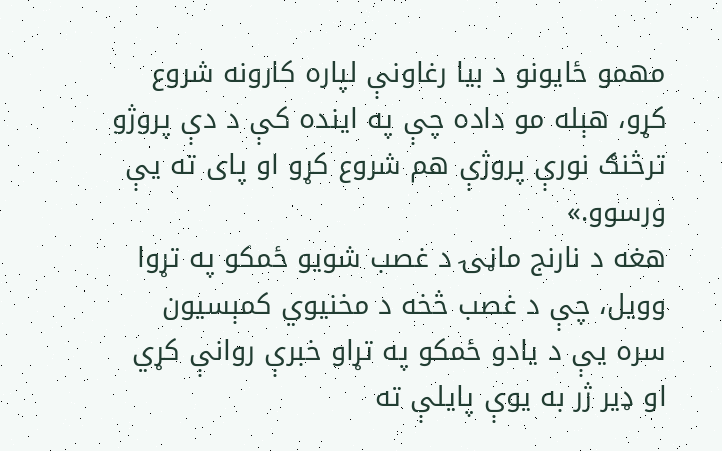مهمو ځايونو د بيا رغاونې لپاره کارونه شروع کړو، هېله مو داده چې په اينده کې د دې پروژو ترڅنګ نورې پروژې هم شروع کړو او پای ته يې ورسوو.»
هغه د نارنج ماڼۍ د غصب شويو ځمکو په تړوا وویل، چې د غصب څخه د مخنيوي کمېسيون سره يې د یادو ځمکو په تړاو خبرې روانې کړي او ډیر ژر به یوې پایلې ته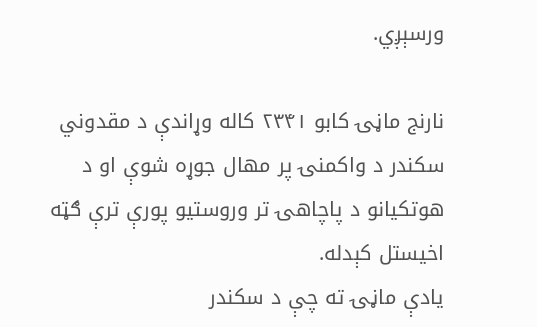ورسېږي.

نارنج ماڼۍ کابو ۲۳۴۱ کاله وړاندې د مقدوني سکندر د واکمنۍ پر مهال جوړه شوې او د هوتکيانو د پاچاهۍ تر وروستيو پورې ترې ګټه اخيستل کېدله.
یادې ماڼۍ ته چې د سکندر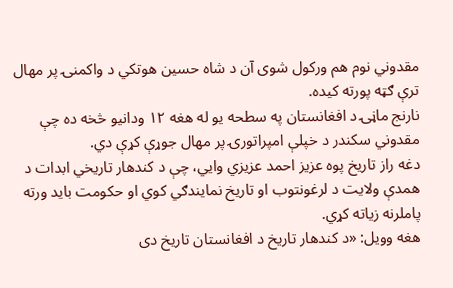مقدوني نوم هم ورکول شوی آن د شاه حسین هوتکي د واکمنۍ پر مهال ترې ګټه پورته کیده.
نارنج ماڼۍ د افغانستان په سطحه يو له هغه ۱۲ ودانيو څخه ده چې مقدوني سکندر د خپلې امپراتورۍ پر مهال جوړې کړې دي.
دغه راز تاريخ پوه عزيز احمد عزيزي وایي، چې د کندهار تاريخي ابدات د همدې ولايت د لرغونتوب او تاريخ نمايندګي کوي او حکومت باید ورته پاملرنه زياته کړي.
هغه وویل: «د کندهار تاريخ د افغانستان تاریخ دی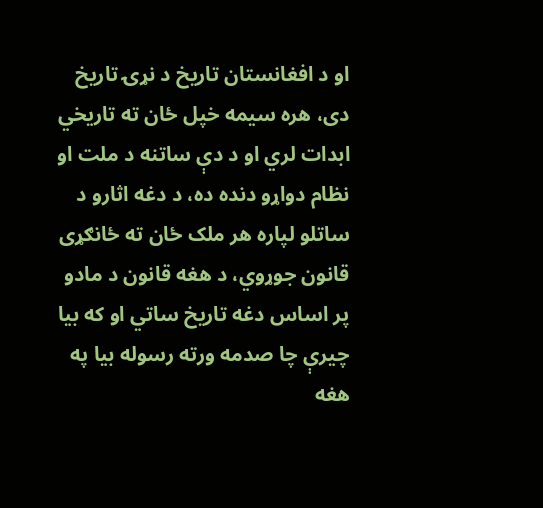او د افغانستان تاريخ د نړۍ تاريخ دی، هره سيمه خپل ځان ته تاريخي ابدات لري او د دې ساتنه د ملت او نظام دواړو دنده ده، د دغه اثارو د ساتلو لپاره هر ملک ځان ته ځانګړی قانون جوړوي، د هغه قانون د مادو پر اساس دغه تاريخ ساتي او که بيا چيرې چا صدمه ورته رسوله بيا په هغه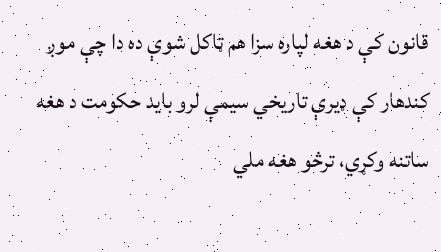قانون کې د هغه لپاره سزا هم ټاکل شوې ده دا چې موږ کندهار کې ډيرې تاريخي سيمې لرو بايد حکومت د هغه ساتنه وکړي، ترڅو هغه ملي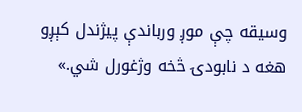وسيقه چې موږ ورباندې پيژندل کېږو هغه د نابودۍ څخه وژغورل شي.»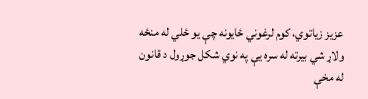عزيز زياتوي، کوم لرغوني ځایونه چې يو ځلي له منځه ولاړ شي بيرته له سره يې په نوي شکل جوړول د قانون له مخې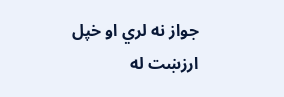جواز نه لري او خپل ارزښت له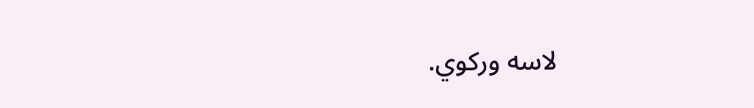لاسه ورکوي.